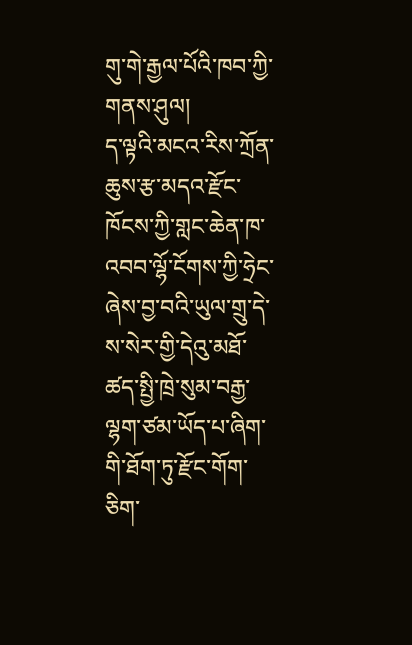གུ་གེ་རྒྱལ་པོའི་ཁབ་ཀྱི་གནས་ཤུལ།
ད་ལྟའི་མངའ་རིས་ཀྲོན་ཆུས་རྩ་མདའ་རྫོང་ཁོངས་ཀྱི་གླང་ཆེན་ཁ་འབབ་ལྷོ་ངོགས་ཀྱི་ཧྲེང་ཞེས་བྱ་བའི་ཡུལ་གྲུ་དེ་ས་སེར་གྱི་དེའུ་མཐོ་ཚད་སྤྱི་ཁྲེ་སུམ་བརྒྱ་ལྷག་ཙམ་ཡོད་པ་ཞིག་གི་ཐོག་ཏུ་རྫོང་གོག་ཅིག་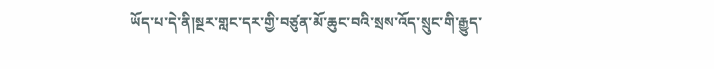ཡོད་པ་དེ་ནི།སྔར་གླང་དར་གྱི་བཙུན་མོ་ཆུང་བའི་སྲས་འོད་སྲུང་གི་རྒྱུད་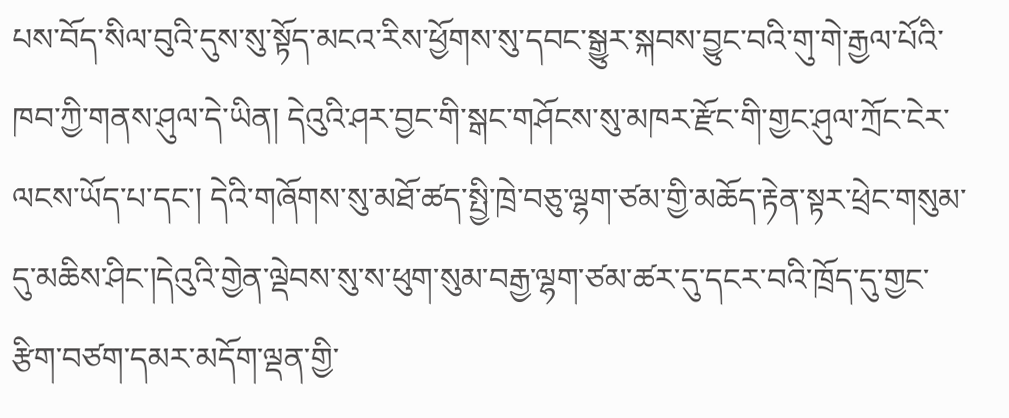པས་བོད་སིལ་བུའི་དུས་སུ་སྟོད་མངའ་རིས་ཕྱོགས་སུ་དབང་སྒྱུར་སྐབས་བྱུང་བའི་གུ་གེ་རྒྱལ་པོའི་ཁབ་ཀྱི་གནས་ཤུལ་དེ་ཡིན། དེའུའི་ཤར་བྱང་གི་སྒང་གཤོངས་སུ་མཁར་རྫོང་གི་གྱང་ཤུལ་ཀྲོང་ངེར་ལངས་ཡོད་པ་དང་། དེའི་གཞོགས་སུ་མཐོ་ཚད་སྤྱི་ཁྲེ་བཅུ་ལྷག་ཙམ་གྱི་མཆོད་རྟེན་སྟར་ཕྲེང་གསུམ་དུ་མཆིས་ཤིང་།དེའུའི་གྱེན་ལྡེབས་སུ་ས་ཕུག་སུམ་བརྒྱ་ལྷག་ཙམ་ཚར་དུ་དངར་བའི་ཁྲོད་དུ་གྱང་རྩིག་བཙག་དམར་མདོག་ལྡན་གྱི་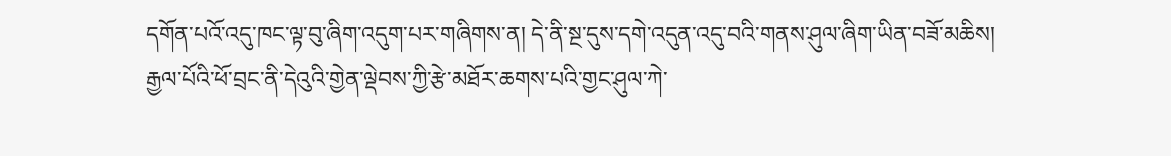དགོན་པའོ་འདུ་ཁང་ལྟ་བུ་ཞིག་འདུག་པར་གཞིགས་ན། དེ་ནི་སྔ་དུས་དགེ་འདུན་འདུ་བའི་གནས་ཤུལ་ཞིག་ཡིན་བཟོ་མཆིས། རྒྱལ་པོའི་ཕོ་བྲང་ནི་དེའུའི་གྱེན་ལྡེབས་ཀྱི་རྩེ་མཐོར་ཆགས་པའི་གྱང་ཤུལ་ཀེ་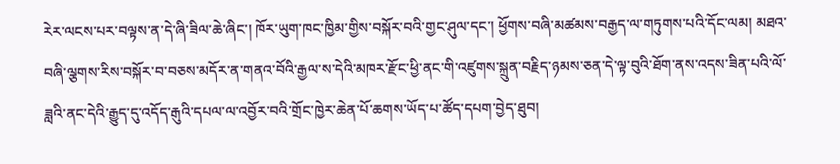རེར་ལངས་པར་བལྟས་ན་དེ་ཞི་ཟིལ་ཆེ་ཞིང་། ཁོར་ཡུག་ཁང་ཁྱིམ་གྱིས་བསྐོར་བའི་གྱང་ཤུལ་དང་། ཕྱོགས་བཞི་མཚམས་བརྒྱད་ལ་གཏུགས་པའི་དོང་ལམ། མཐའ་བཞི་ལྕགས་རིས་བསྐོར་བ་བཅས་མདོར་ན་གནའ་བོའི་རྒྱལ་ས་དེའི་མཁར་རྫོང་ཕྱི་ནང་གི་འཛུགས་སྐྲུན་བརྗིད་ཉམས་ཅན་དེ་ལྟ་བུའི་ཐོག་ནས་འདས་ཟིན་པའི་ལོ་ཟླའི་ནང་དེའི་རྒྱུད་དུ་འདོད་རྒུའི་དཔལ་ལ་འབྱོར་བའི་གྲོང་ཁྱེར་ཆེན་པོ་ཆགས་ཡོད་པ་ཚོད་དཔག་བྱེད་ཐུབ།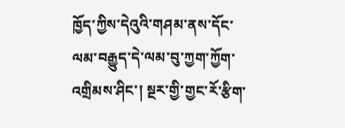ཁྱོད་ཀྱིས་དེའུའི་གཤམ་ནས་དོང་ལམ་བརྒྱུད་དེ་ལམ་བུ་ཀྱག་ཀྱོག་འགྲིམས་ཤིང་། སྔར་གྱི་གྱང་རོ་རྩིག་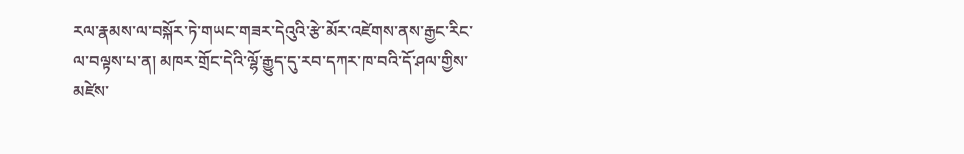རལ་རྣམས་ལ་བསྐོར་ཏེ་གཡང་གཟར་དེའུའི་རྩེ་མོར་འཛེགས་ནས་རྒྱང་རིང་ལ་བལྟས་པ་ན། མཁར་གྲོང་དེའི་ལྷོ་རྒྱུད་དུ་རབ་དཀར་ཁ་བའི་དོ་ཤལ་གྱིས་མཛེས་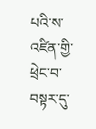པའི་ས་འཛིན་གྱི་ཕྲེང་བ་བསྟར་དུ་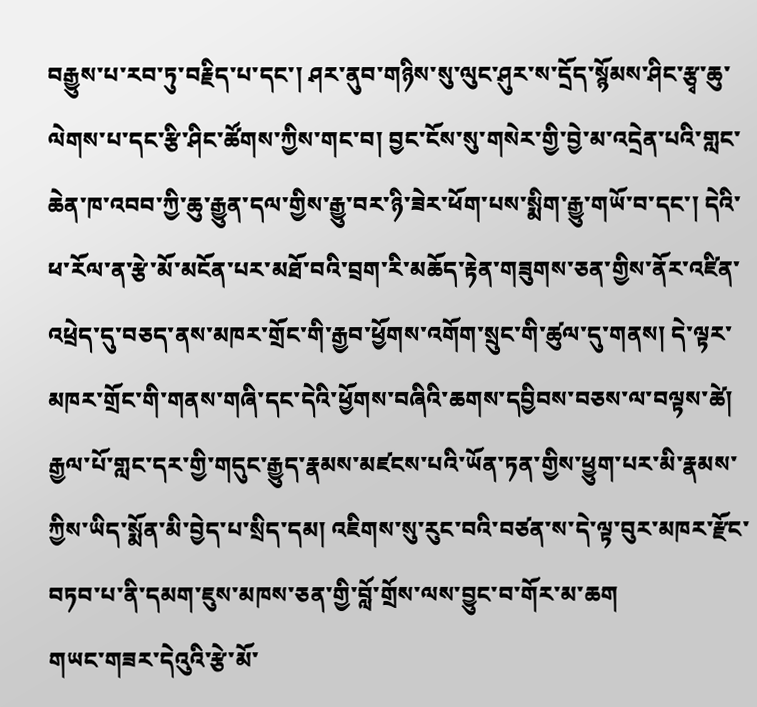བརྒྱུས་པ་རབ་ཏུ་བརྗིད་པ་དང་། ཤར་ནུབ་གཉིས་སུ་ལུང་ཤུར་ས་དྲོད་སྙོམས་ཤིང་རྩྭ་ཆུ་ལེགས་པ་དང་རྩི་ཤིང་ཚོགས་ཀྱིས་གང་བ། བྱང་ངོས་སུ་གསེར་གྱི་བྱེ་མ་འདྲེན་པའི་གླང་ཆེན་ཁ་འབབ་ཀྱི་ཆུ་རྒྱུན་དལ་གྱིས་རྒྱུ་བར་ཉི་ཟེར་ཕོག་པས་སྨིག་རྒྱུ་གཡོ་བ་དང་། དེའི་ཕ་རོལ་ན་རྩེ་མོ་མངོན་པར་མཐོ་བའི་བྲག་རི་མཆོད་རྟེན་གཟུགས་ཅན་གྱིས་ནོར་འཛིན་འཕྲེད་དུ་བཅད་ནས་མཁར་གྲོང་གི་རྒྱབ་ཕྱོགས་འགོག་སྲུང་གི་ཚུལ་དུ་གནས། དེ་ལྟར་མཁར་གྲོང་གི་གནས་གཞི་དང་དེའི་ཕྱོགས་བཞིའི་ཆགས་དབྱིབས་བཅས་ལ་བལྟས་ཚེ། རྒྱལ་པོ་གླང་དར་གྱི་གདུང་རྒྱུད་རྣམས་མཛངས་པའི་ཡོན་ཏན་གྱིས་ཕྱུག་པར་མི་རྣམས་ཀྱིས་ཡིད་སྨོན་མི་བྱེད་པ་སྲིད་དམ། འཇིགས་སུ་རུང་བའི་བཙན་ས་དེ་ལྟ་བུར་མཁར་རྫོང་བཏབ་པ་ནི་དམག་ཇུས་མཁས་ཅན་གྱི་བློ་གྲོས་ལས་བྱུང་བ་གོར་མ་ཆག
གཡང་གཟར་དེའུའི་རྩེ་མོ་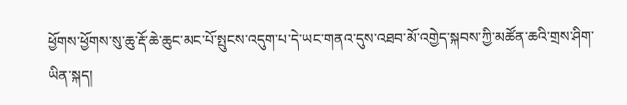ཕྱོགས་ཕྱོགས་སུ་ཆུ་རྡོ་ཆེ་ཆུང་མང་པོ་སྤུངས་འདུག་པ་དེ་ཡང་གནའ་དུས་འཐབ་མོ་འགྱེད་སྐབས་ཀྱི་མཚོན་ཆའི་གྲས་ཤིག་ཡིན་སྐད།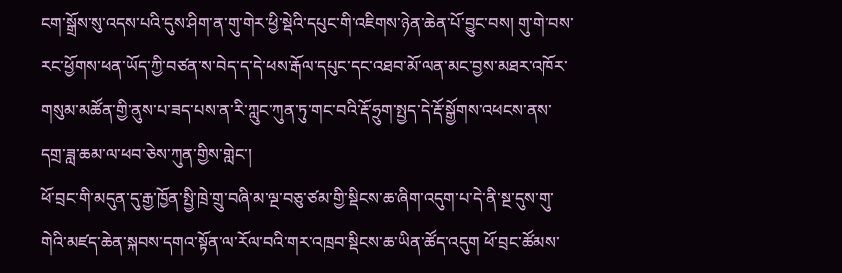ངག་སྒྲོས་སུ་འདས་པའི་དུས་ཤིག་ན་གུ་གེར་ཕྱི་སྡེའི་དཔུང་གི་འཇིགས་ཉེན་ཆེན་པོ་བྱུང་བས། གུ་གེ་བས་རང་ཕྱོགས་ཕན་ཡོད་ཀྱི་བཙན་ས་བེད་ད་དེ་ཕས་རྒོལ་དཔུང་དང་འཐབ་མོ་ལན་མང་བྱས་མཐར་འཁོར་གསུམ་མཚོན་གྱི་ནུས་པ་ཟད་པས་ན་རི་ཀླུང་ཀུན་ཏུ་གང་བའི་རྡོ་ཧྲུག་སྤྱད་དེ་རྡོ་སྒྱོགས་འཕངས་ནས་དགྲ་ཟླ་ཆམ་ལ་ཕབ་ཅེས་ཀུན་གྱིས་གླེང་།
ཕོ་བྲང་གི་མདུན་དུ་རྒྱ་ཁྱོན་སྤྱི་ཁྲེ་གྲུ་བཞི་མ་ལྔ་བཅུ་ཙམ་གྱི་སྡིངས་ཆ་ཞིག་འདུག་པ་དེ་ནི་སྔ་དུས་གུ་གེའི་མཛད་ཆེན་སྐབས་དགའ་སྟོན་ལ་རོལ་བའི་གར་འཁྲབ་སྡིངས་ཆ་ཡིན་ཚོད་འདུག ཕོ་བྲང་ཚོམས་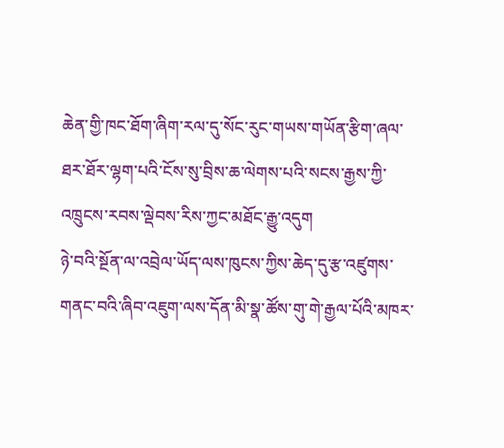ཆེན་གྱི་ཁང་ཐོག་ཞིག་རལ་དུ་སོང་རུང་གཡས་གཡོན་རྩིག་ཞལ་ཐར་ཐོར་ལྷག་པའི་ངོས་སུ་བྲིས་ཆ་ལེགས་པའི་སངས་རྒྱས་ཀྱི་འཁྲུངས་རབས་ལྡེབས་རིས་ཀྱང་མཐོང་རྒྱུ་འདུག
ཉེ་བའི་སྔོན་ལ་འབྲེལ་ཡོད་ལས་ཁུངས་ཀྱིས་ཆེད་དུ་རྩ་འཛུགས་གནང་བའི་ཞིབ་འཇུག་ལས་དོན་མི་སྣ་ཚོས་གུ་གེ་རྒྱལ་པོའི་མཁར་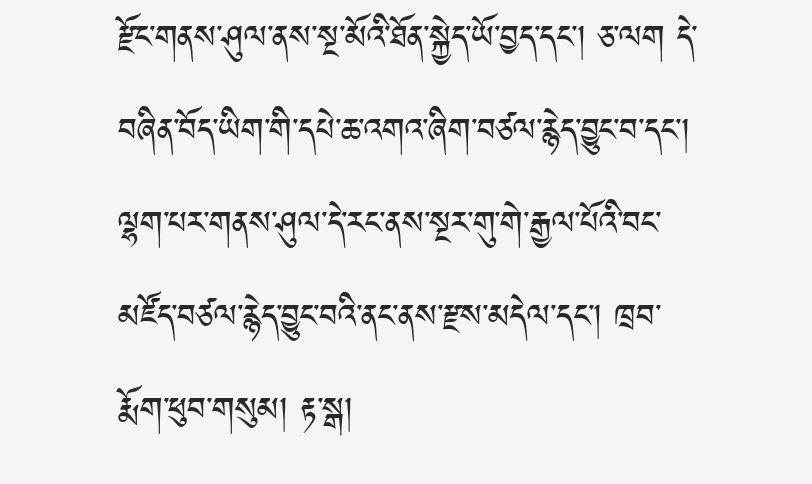རྫོང་གནས་ཤུལ་ནས་སྔ་མོའི་ཐོན་སྐྱེད་ཡོ་བྱད་དང་། ཅ་ལག དེ་བཞིན་བོད་ཡིག་གི་དཔེ་ཆ་འགའ་ཞིག་བཙལ་རྙེད་བྱུང་བ་དང་། ལྷག་པར་གནས་ཤུལ་དེ་རང་ནས་སྔར་གུ་གེ་རྒྱལ་པོའི་བང་མཛོད་བཙལ་རྙེད་བྱུང་བའི་ནང་ནས་རྫས་མདེལ་དང་། ཁྲབ་རྨོག་ཕུབ་གསུམ། རྟ་སྒ།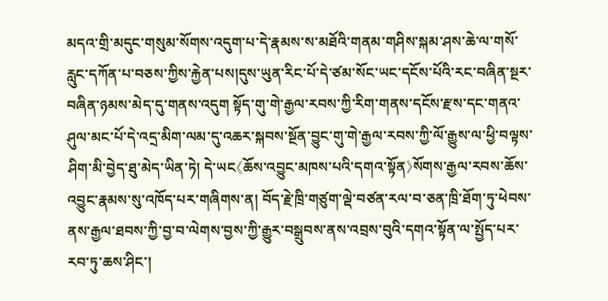མདའ་གྲི་མདུང་གསུམ་སོགས་འདུག་པ་དེ་རྣམས་ས་མཐོའི་གནམ་གཤིས་སྐམ་ཤས་ཆེ་ལ་གསོ་རླུང་དཀོན་པ་བཅས་ཀྱིས་རྐྱེན་པས།དུས་ཡུན་རིང་པོ་དེ་ཙམ་སོང་ཡང་དངོས་པོའི་རང་བཞིན་སྔར་བཞིན་ཉམས་མེད་དུ་གནས་འདུག སྟོད་གུ་གེ་རྒྱལ་རབས་ཀྱི་རིག་གནས་དངོས་རྫས་དང་གནའ་ཤུལ་མང་པོ་དེ་འདྲ་མིག་ལམ་དུ་འཆར་སྐབས་སྔོན་བྱུང་གུ་གེ་རྒྱལ་རབས་ཀྱི་ལོ་རྒྱུས་ལ་ཕྱི་བལྟས་ཤིག་མི་བྱེད་ཐུ་མེད་ཡིན་ཏེ། དེ་ཡང《ཆོས་འབྱུང་མཁས་པའི་དགའ་སྟོན》སོགས་རྒྱལ་རབས་ཆོས་འབྱུང་རྣམས་སུ་འཁོད་པར་གཞིགས་ན། བོད་རྗེ་ཁྲི་གཙུག་ལྡེ་བཙན་རལ་བ་ཅན་ཁྲི་ཐོག་ཏུ་ཕེབས་ནས་རྒྱལ་ཐབས་ཀྱི་བྱ་བ་ལེགས་བྱས་ཀྱི་རྒྱུར་བསྒྲུབས་ནས་འབྲས་བུའི་དགའ་སྟོན་ལ་སྤྱོད་པར་རབ་ཏུ་ཆས་ཤིང་།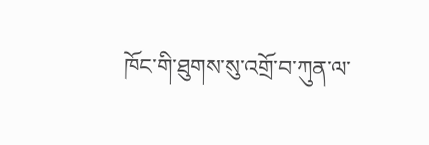ཁོང་གི་ཐུགས་སུ་འགྲོ་བ་ཀུན་ལ་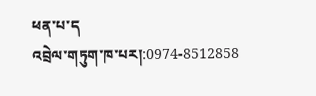ཕན་པ་ད
འབྲེལ་གཏུག་ཁ་པར།:0974-8512858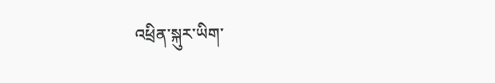འཕྲིན་སྐུར་ཡིག་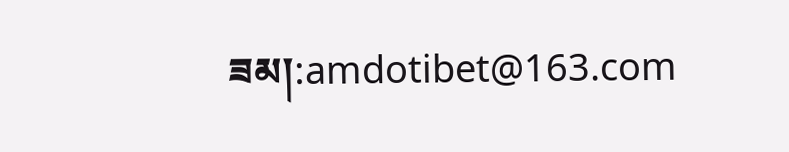ཟམ།:amdotibet@163.com